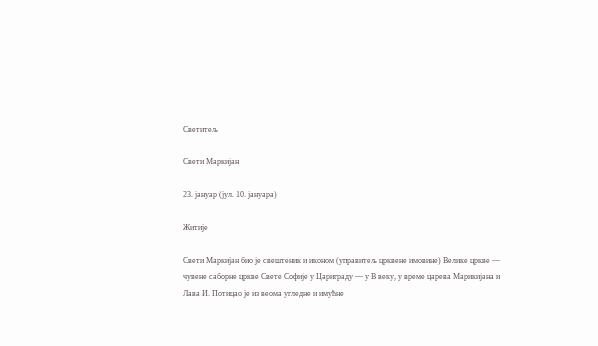Светитељ

Свети Маркијан

23. јануар (јул. 10. јануара)

Житије

Свети Маркијан био је свештеник и иконом (управитељ црквене имовине) Велике цркве — чувене саборне цркве Свете Софије у Цариграду — у В веку, у време царева Марикијана и Лава И. Потицао је из веома угледне и имућне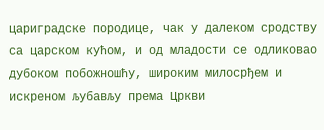цариградске породице, чак у далеком сродству са царском кућом, и од младости се одликовао дубоком побожношћу, широким милосрђем и искреном љубављу према Цркви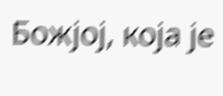Божјој, која је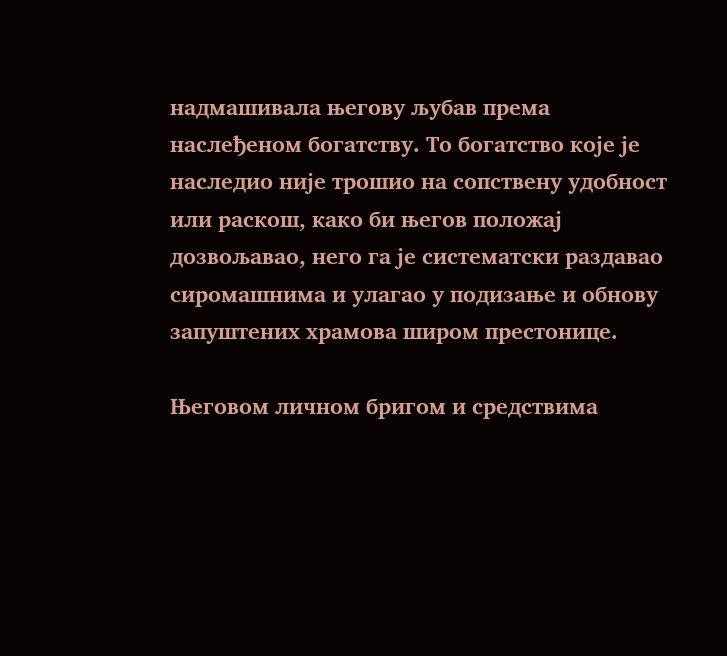надмашивала његову љубав према наслеђеном богатству. То богатство које је наследио није трошио на сопствену удобност или раскош, како би његов положај дозвољавао, него га је систематски раздавао сиромашнима и улагао у подизање и обнову запуштених храмова широм престонице.

Његовом личном бригом и средствима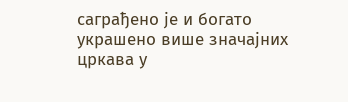саграђено је и богато украшено више значајних цркава у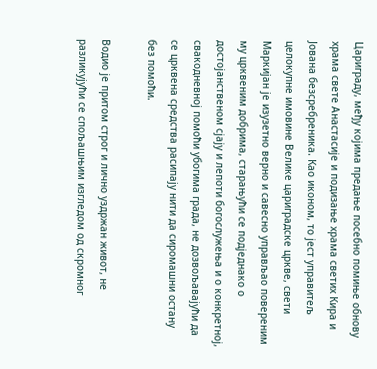Цариграду, међу којима предање посебно помиње обнову храма свете Анастасије и подизање храма светих Кира и Јована безсребреника. Као иконом, то јест управитељ целокупне имовине Велике цариградске цркве, свети Маркијан је изузетно верно и савесно управљао повереним му црквеним добрима, старањући се подједнако о достојанственом сјају и лепоти богослужења и о конкретној, свакодневној помоћи убогима града, не дозвољавајући да се црквена средства расипају нити да сиромашни остану без помоћи.

Водио је притом строг и лично уздржан живот, не разликујући се спољашњим изгледом од скромног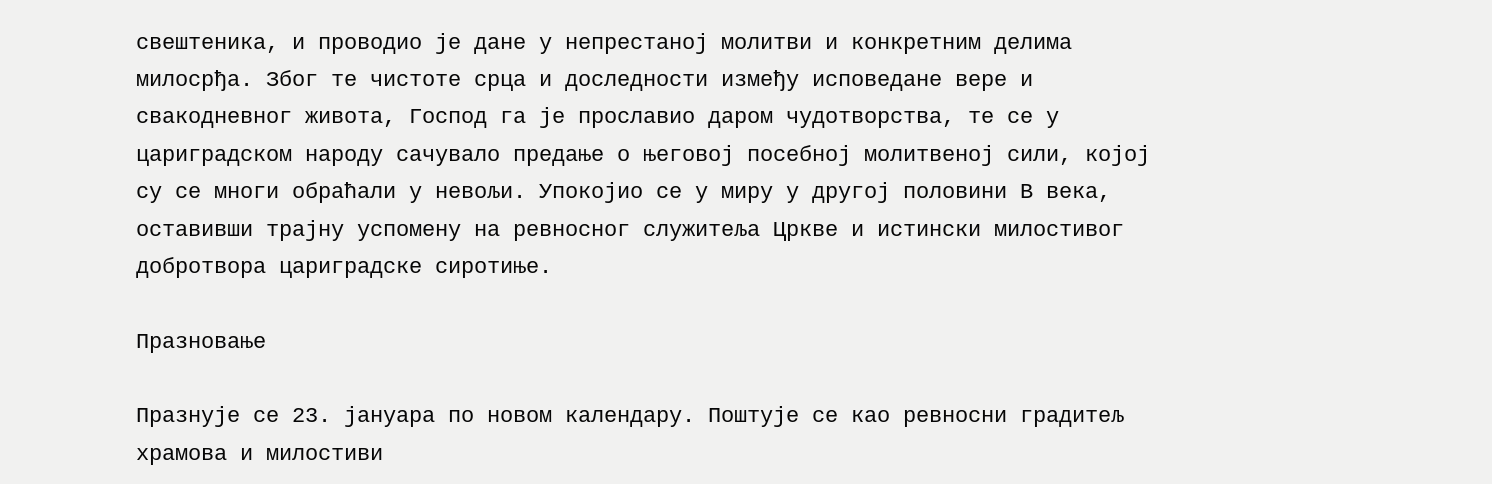свештеника, и проводио је дане у непрестаној молитви и конкретним делима милосрђа. Због те чистоте срца и доследности између исповедане вере и свакодневног живота, Господ га је прославио даром чудотворства, те се у цариградском народу сачувало предање о његовој посебној молитвеној сили, којој су се многи обраћали у невољи. Упокојио се у миру у другој половини В века, оставивши трајну успомену на ревносног служитеља Цркве и истински милостивог добротвора цариградске сиротиње.

Празновање

Празнује се 23. јануара по новом календару. Поштује се као ревносни градитељ храмова и милостиви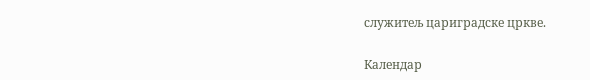служитељ цариградске цркве.

Календар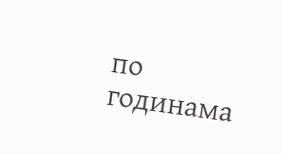по годинама